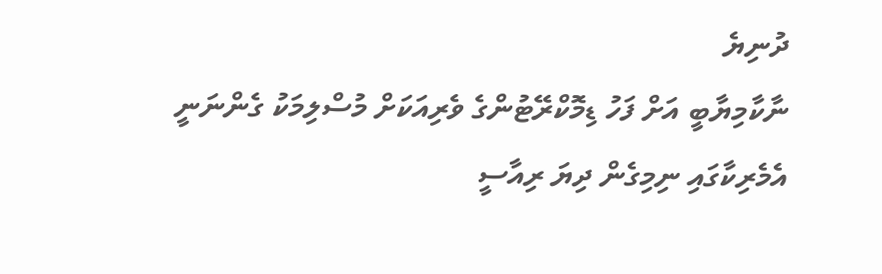ދުނިޔެ
ނާކާމިޔާބީ އަށް ފަހު ޑިމޮކްރޭޓުންގެ ވެރިއަކަށް މުސްލިމަކު ގެންނަނީ
އެމެރިކާގައި ނިމިގެން ދިޔަ ރިއާސީ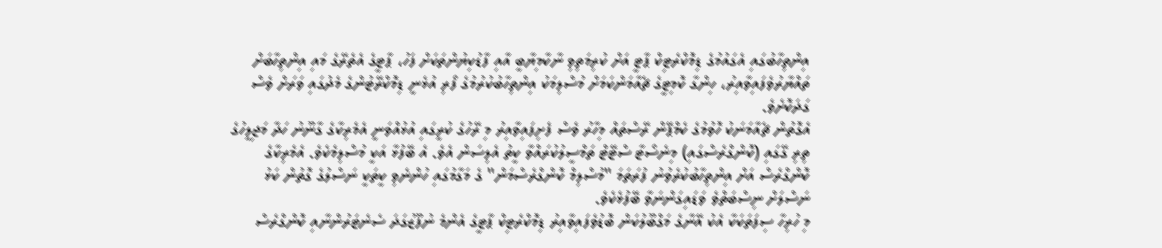އިންތިހާބުގައި އެގައުމުގެ ޑިމޮކްރެޓިކް ޕާޓީ އަށް ކުރިމަތިވި ނާކާމިޔާބީ އާއި ފާޑުކިޔުންތަކަށް ފަހު، ޕާޓީގެ އެތެރޭގެ މައި އިންތިހާބަށް ތައްޔާރުވެފައިވާއިރު، ހިންގާ ކޮމިޓީގެ ޗެއާމަންކަމަށް މުސްލިމަކު އިންތިހާބުކުރުމުގެ ފޯރި އުޅެނީ ޑިމޮކްރޭޓުންގެ މެދުގައި ވަރަށް ވެސް ގަދަކޮށެވެ.
އެގޮތުން ޗެއާމަނަކު ހޮވުމުގެ ކެމްޕޭން ރޭސްތައް މިހާރު ވެސް ފެށިފައިވާއިރު މި ރޭހުގެ ކުރީގައި އުޅުއްވަނީ އެމެރިކާގެ ގާނޫނު ހަދާ މަޖިލީހުގެ ތިރި ގޭގައި (ކޮންގްރެސްގައި) މިނެސޯޓާ ސްޓޭޓް ތަމްސީލުކުރައްވާ ކީތު އެލިސަން އެވެ. އެ ބޭފުޅާ އަކީ މުސްލިމެކެވެ. އެމެރިކާގެ ކޮންގްރެސް އަށް އިންތިހާބުކުރެވުނު ފުރަތަމަ "މުސްލިމް ކޮންގްރެސްމަން" ގެ މަގާމުގައި ހުންނެވި ކީތަކީ ނަސްލުގެ ގޮތުން ކަޅު ނަސްލަށް ނިސްބަތްވެ ވަޑައިގަންނަވާ ބޭފުޅެކެވެ.
މި ހުރިހާ ސިފަތަކަކާ އެކު އޭނާގެ މަގްބޫލުކަން ބޮޑުވެފައިވާއިރު ޑިމޮކްރެޓިކް ޕާޓީގެ އެންމެ ނުފޫޒުގަދަ ސެނެޓަރުންނާއި ކޮންގްރެސް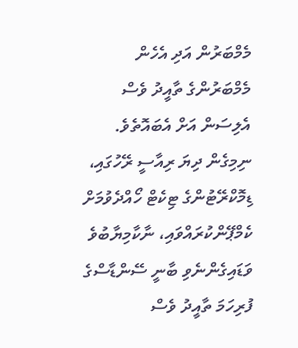މެމްބަރުން އަދި އެހެން މެމްބަރުންގެ ތާއީދު ވެސް އެލިސަން އަށް އެބައޮތެވެ. ނިމިގެން ދިޔަ ރިއާސީ ރޭހުގައި، ޑިމޮކްރޭޓުންގެ ޓިކެޓް ހޯއްދެވުމަށް ކެމްޕޭންކުރައްވައި، ނާކާމިޔާބުވެ ވަޑައިގެންނެވި ބާނީ ސޭންޑާސްގެ ފުރިހަމަ ތާއީދު ވެސް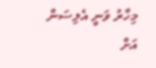މިހާރު ވަނީ އެލިސަން އަށް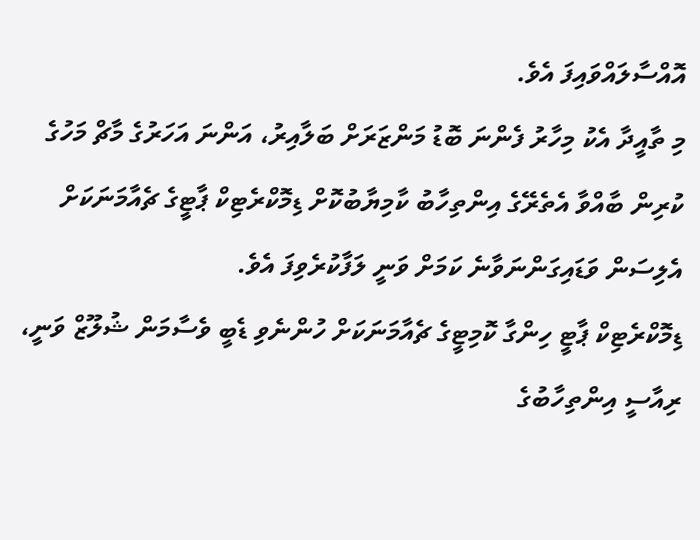އޮއްސާލައްވައިފަ އެވެ.
މި ތާއީދާ އެކު މިހާރު ފެންނަ ބޮޑު މަންޒަރަށް ބަލާއިރު، އަންނަ އަހަރުގެ މާޗް މަހުގެ ކުރިން ބާއްވާ އެތެރޭގެ އިންތިހާބު ކާމިޔާބުކޮށް ޑިމޮކްރެޓިކް ޕާޓީގެ ޗެއާމަނަކަށް އެލިސަން ވަޑައިގަންނަވާނެ ކަމަށް ވަނީ ލަފާކުރެވިފަ އެވެ.
ޑިމޮކްރެޓިކް ޕާޓީ ހިންގާ ކޮމިޓީގެ ޗެއާމަނަކަށް ހުންނެވި ޑެބީ ވެސާމަން ޝުލޫޒް ވަނީ، ރިއާސީ އިންތިހާބުގެ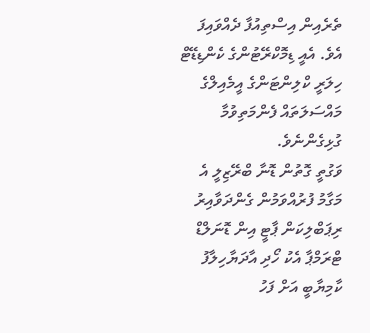ތެރެއިން އިސްތިއުފާ ދެއްވައިފަ އެވެ. އެއީ ޑިމޮކްރޭޓުންގެ ކެންޑިޑޭޓް ހިލަރީ ކްލިންޓަންގެ އީމެއިލްގެ މައްސަލަތައް ފެންމަތިވުމާ ގުޅިގެންނެވެ.
ވަގުތީ ގޮތުން ޑޮނާ ބްރޭޒިލީ އެ މަގާމު ފުރުއްވަމުން ގެންދަވާއިރު ރިޕަބްލިކަން ޕާޓީ އިން ޑޮނަލްޑް ޓްރަމްޕާ އެކު ހޯދި އާދަޔާހިލާފު ކާމިޔާބީ އަށް ފަހު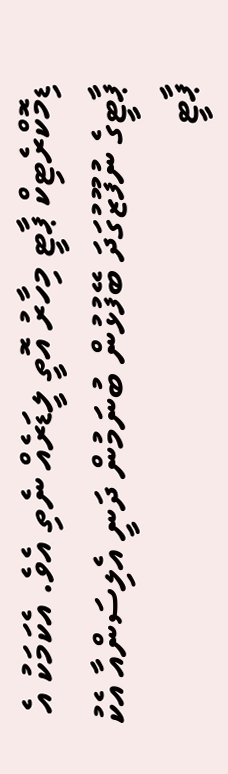ޑިމޮކްރެޓިކް ޕާޓީ މިހާރު އޮތީ ލީޑަރެއް ނެތި އެވެ. އެކަމަކު އެ ޕާޓީގެ ނުފޫޒުގަދަ ބޭފުޅުން ބުނަމުން ދަނީ އެލިސަންއާ އެކު ޕާޓީ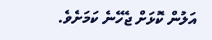އަލުން ކޮޅަށް ޖެހޭނެ ކަމަށެވެ.